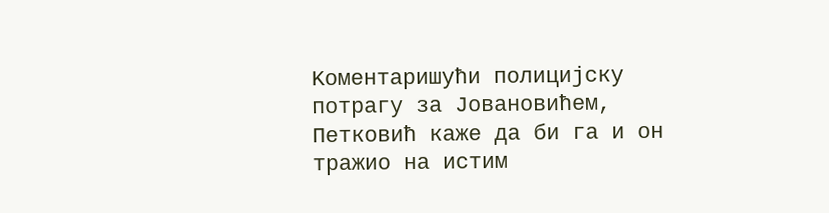Kоментаришући полицијску потрагу за Јовановићем, Петковић каже да би га и он тражио на истим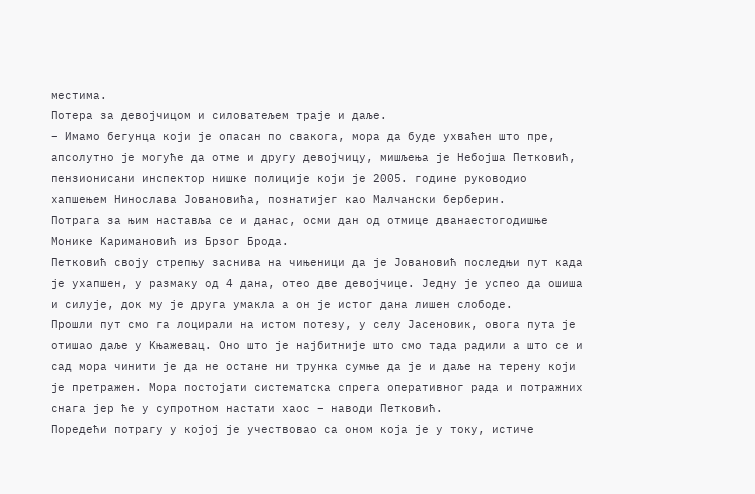местима.
Потера за девојчицом и силоватељем траје и даље.
– Имамо бегунца који је опасан по свакога, мора да буде ухваћен што пре, апсолутно је могуће да отме и другу девојчицу, мишљења је Небојша Петковић, пензионисани инспектор нишке полиције који је 2005. године руководио хапшењем Нинослава Јовановића, познатијег као Малчански берберин.
Потрага за њим наставља се и данас, осми дан од отмице дванаестогодишње Монике Kаримановић из Брзог Брода.
Петковић своју стрепњу заснива на чињеници да је Јовановић последњи пут када је ухапшен, у размаку од 4 дана, отео две девојчице. Једну је успео да ошиша и силује, док му је друга умакла а он је истог дана лишен слободе.
Прошли пут смо га лоцирали на истом потезу, у селу Јасеновик, овога пута је отишао даље у Kњажевац. Оно што је најбитније што смо тада радили а што се и сад мора чинити је да не остане ни трунка сумње да је и даље на терену који је претражен. Мора постојати систематска спрега оперативног рада и потражних снага јер ће у супротном настати хаос – наводи Петковић.
Поредећи потрагу у којој је учествовао са оном која је у току, истиче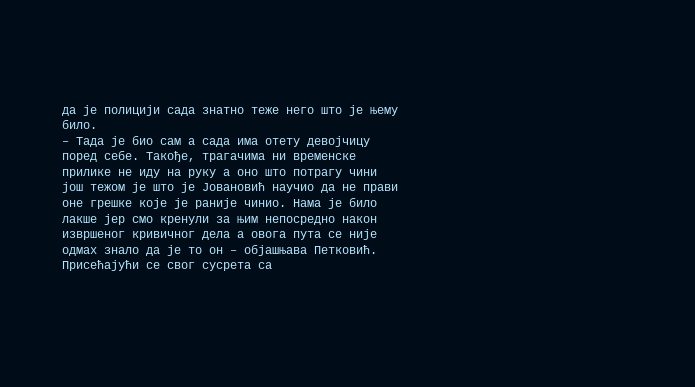да је полицији сада знатно теже него што је њему било.
– Тада је био сам а сада има отету девојчицу поред себе. Такође, трагачима ни временске прилике не иду на руку а оно што потрагу чини још тежом је што је Јовановић научио да не прави оне грешке које је раније чинио. Нама је било лакше јер смо кренули за њим непосредно након извршеног кривичног дела а овога пута се није одмах знало да је то он – објашњава Петковић.
Присећајући се свог сусрета са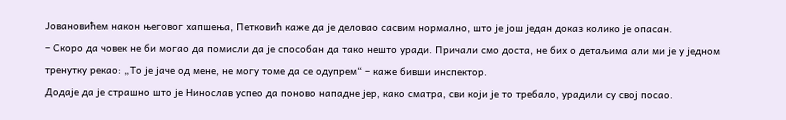Јовановићем након његовог хапшења, Петковић каже да је деловао сасвим нормално, што је још један доказ колико је опасан.
– Скоро да човек не би могао да помисли да је способан да тако нешто уради. Причали смо доста, не бих о детаљима али ми је у једном тренутку рекао: „То је јаче од мене, не могу томе да се одупрем“ – каже бивши инспектор.
Додаје да је страшно што је Нинослав успео да поново нападне јер, како сматра, сви који је то требало, урадили су свој посао.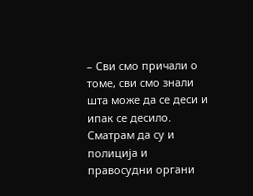– Сви смо причали о томе, сви смо знали шта може да се деси и ипак се десило. Сматрам да су и полиција и правосудни органи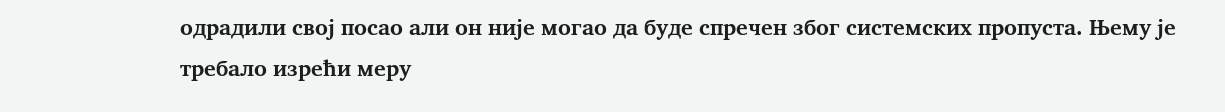одрадили свој посао али он није могао да буде спречен због системских пропуста. Њему је требало изрећи меру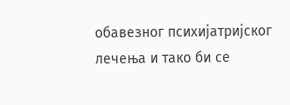обавезног психијатријског лечења и тако би се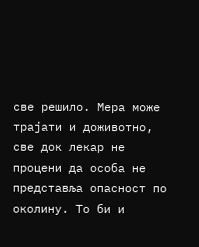све решило. Мера може трајати и доживотно, све док лекар не процени да особа не представља опасност по околину. То би и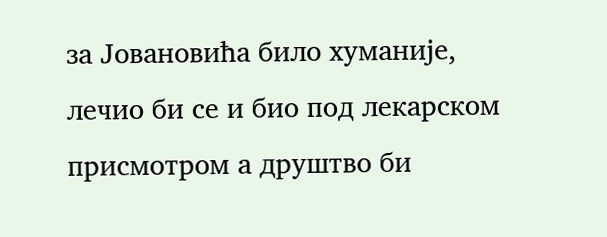за Јовановића било хуманије, лечио би се и био под лекарском присмотром а друштво би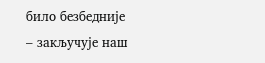било безбедније – закључује наш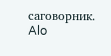саговорник.
Alo